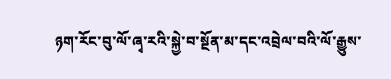ཉག་རོང་བུ་ལོ་ཞྭ་རའི་སྐྱེ་བ་སྔོན་མ་དང་འབྲེལ་བའི་ལོ་རྒྱུས་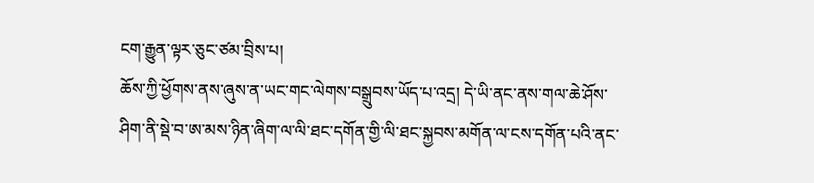ངག་རྒྱུན་ལྟར་ཅུང་ཙམ་བྲིས་པ།
ཆོས་ཀྱི་ཕྱོགས་ནས་ཞུས་ན་ཡང་གང་ལེགས་བསྒྲུབས་ཡོད་པ་འདྲ། དེ་ཡི་ནང་ནས་གལ་ཆེ་ཤོས་ཤིག་ནི་སྡེ་བ་ཨ་མས་ཉིན་ཞིག་ལ་ལི་ཐང་དགོན་གྱི་ལི་ཐང་སྐྱབས་མགོན་ལ་ངས་དགོན་པའི་ནང་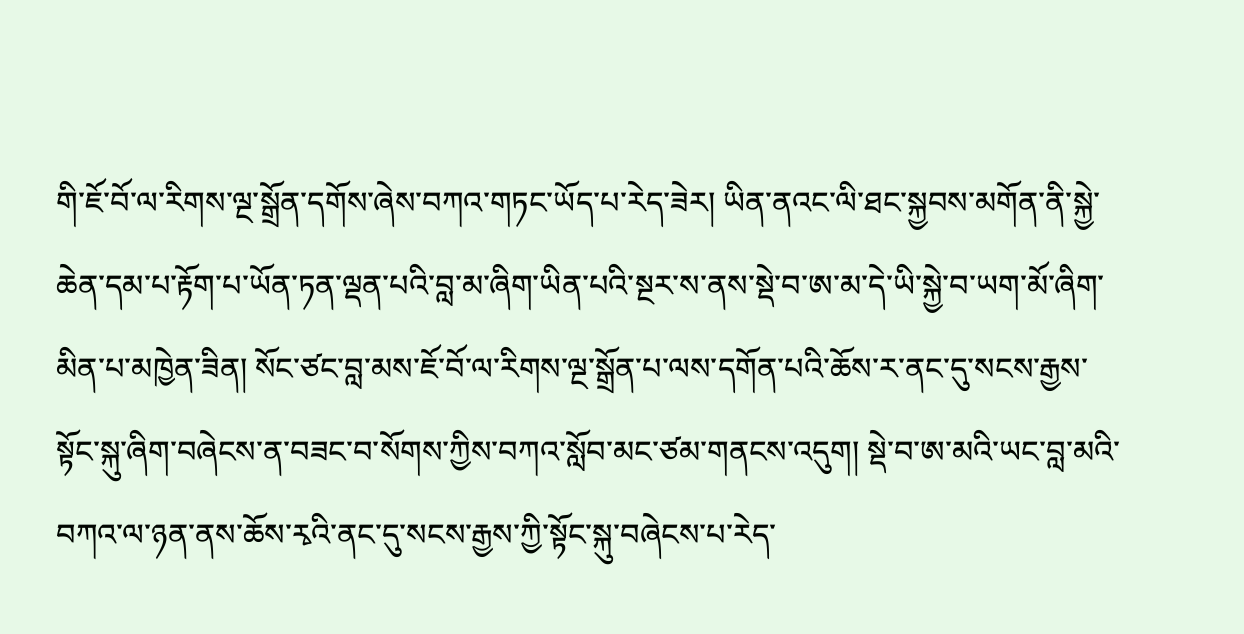གི་ཇོ་བོ་ལ་རིགས་ལྔ་སྒྲོན་དགོས་ཞེས་བཀའ་གཏང་ཡོད་པ་རེད་ཟེར། ཡིན་ནའང་ལི་ཐང་སྐྱབས་མགོན་ནི་སྐྱེ་ཆེན་དམ་པ་རྟོག་པ་ཡོན་ཏན་ལྡན་པའི་བླ་མ་ཞིག་ཡིན་པའི་སྔར་ས་ནས་སྡེ་བ་ཨ་མ་དེ་ཡི་སྐྱེ་བ་ཡག་མོ་ཞིག་མིན་པ་མཁྱེན་ཟིན། སོང་ཙང་བླ་མས་ཇོ་བོ་ལ་རིགས་ལྔ་སྒྲོན་པ་ལས་དགོན་པའི་ཆོས་ར་ནང་དུ་སངས་རྒྱས་སྟོང་སྐུ་ཞིག་བཞེངས་ན་བཟང་བ་སོགས་ཀྱིས་བཀའ་སློབ་མང་ཙམ་གནངས་འདུག། སྡེ་བ་ཨ་མའི་ཡང་བླ་མའི་བཀའ་ལ་ཉན་ནས་ཆོས་རྭའི་ནང་དུ་སངས་རྒྱས་ཀྱི་སྟོང་སྐུ་བཞེངས་པ་རེད་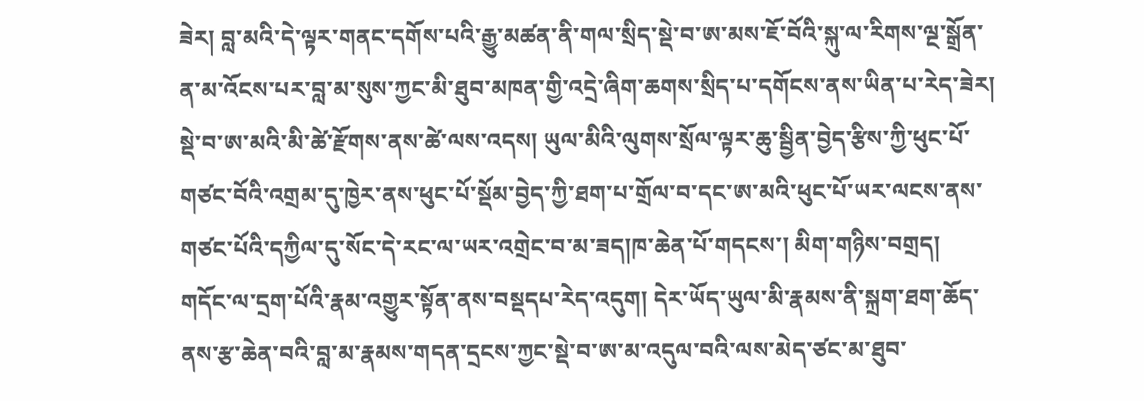ཟེར། བླ་མའི་དེ་ལྟར་གནང་དགོས་པའི་རྒྱུ་མཚན་ནི་གལ་སྲིད་སྡེ་བ་ཨ་མས་ཇོ་བོའི་སྐུ་ལ་རིགས་ལྔ་སྒྲོན་ན་མ་འོངས་པར་བླ་མ་སུས་ཀྱང་མི་ཐུབ་མཁན་གྱི་འདྲེ་ཞིག་ཆགས་སྲིད་པ་དགོངས་ནས་ཡིན་པ་རེད་ཟེར།
སྡེ་བ་ཨ་མའི་མི་ཚེ་རྫོགས་ནས་ཚེ་ལས་འདས། ཡུལ་མིའི་ལུགས་སྲོལ་ལྟར་ཆུ་སྦྱིན་བྱེད་རྩིས་ཀྱི་ཕུང་པོ་གཙང་བོའི་འགྲམ་དུ་ཁྱེར་ནས་ཕུང་པོ་སྡོམ་བྱེད་ཀྱི་ཐག་པ་གྲོལ་བ་དང་ཨ་མའི་ཕུང་པོ་ཡར་ལངས་ནས་གཙང་པོའི་དཀྱིལ་དུ་སོང་དེ་རང་ལ་ཡར་འགྲེང་བ་མ་ཟད།ཁ་ཆེན་པོ་གདངས་། མིག་གཉིས་བགྲད། གདོང་ལ་དྲག་པོའི་རྣམ་འགྱུར་སྟོན་ནས་བསྡདཔ་རེད་འདུག། དེར་ཡོད་ཡུལ་མི་རྣམས་ནི་སྐྲག་ཐག་ཆོད་ནས་རྩ་ཆེན་བའི་བླ་མ་རྣམས་གདན་དྲངས་ཀྱང་སྡེ་བ་ཨ་མ་འདུལ་བའི་ལས་མེད་ཙང་མ་ཐུབ་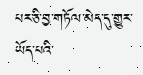པར་ཅི་བྱ་གཏོལ་མེད་དུ་གྱུར་ཡོད་པའི་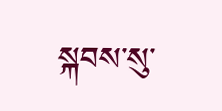སྐབས་སུ་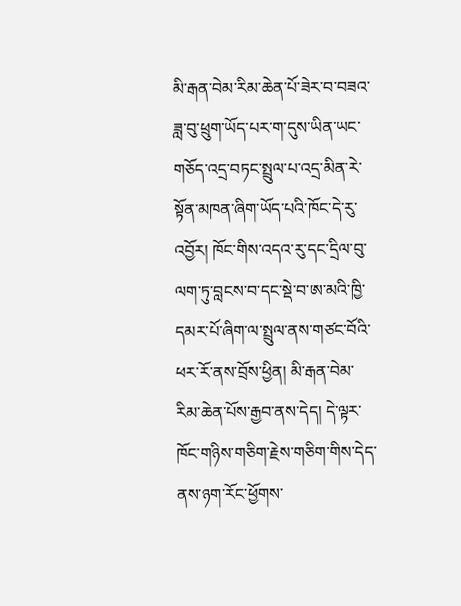མི་རྒན་བེམ་རིམ་ཆེན་པོ་ཟེར་བ་བཟའ་ཟླ་བུ་ཕྲུག་ཡོད་པར་ག་དུས་ཡིན་ཡང་གཅོད་འདྲ་བཏང་སྤྲུལ་པ་འདྲ་མིན་རེ་སྟོན་མཁན་ཞིག་ཡོད་པའི་ཁོང་དེ་རུ་འབྱོར། ཁོང་གིས་འདའ་རུ་དང་དྲིལ་བུ་ལག་ཏུ་བླངས་བ་དང་སྡེ་བ་ཨ་མའི་ཁྱི་དམར་པོ་ཞིག་ལ་སྤྲུལ་ནས་གཙང་བོའི་ཕར་རོ་ནས་བྲོས་ཕྱིན། མི་རྒན་བེམ་རིམ་ཆེན་པོས་རྒྱབ་ནས་དེད། དེ་ལྟར་ཁོང་གཉིས་གཅིག་རྗེས་གཅིག་གིས་དེད་ནས་ཉག་རོང་ཕྱོགས་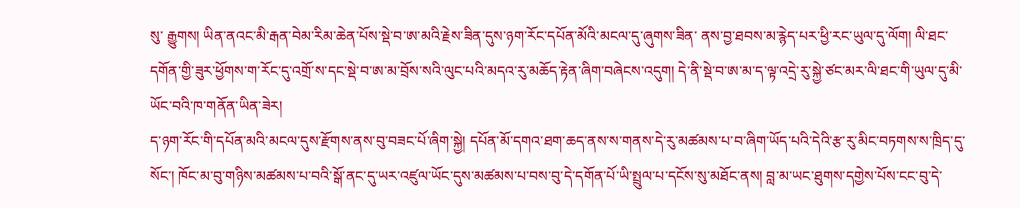སུ་ རྒྱུགས། ཡིན་ནའང་མི་རྒན་བེམ་རིམ་ཆེན་པོས་སྡེ་བ་ཨ་མའི་རྗེས་ཟིན་དུས་ཉག་རོང་དཔོན་མོའི་མངལ་དུ་ཞུགས་ཟིན་ ནས་བྱ་ཐབས་མ་རྙེད་པར་ཕྱི་རང་ཡུལ་དུ་ལོག། ལི་ཐང་དགོན་གྱི་ཟུར་ཕྱོགས་ག་རོང་དུ་འགྲོ་ས་དང་སྡེ་བ་ཨ་མ་བྲོས་སའི་ལུང་པའི་མདའ་རུ་མཆོད་རྟེན་ཞིག་བཞེངས་འདུག། དེ་ནི་སྡེ་བ་ཨ་མ་ད་ལྟ་འདྲེ་རུ་སྐྱེ་ཙང་མར་ལི་ཐང་གི་ཡུལ་དུ་མི་ཡོང་བའི་ཁ་གནོན་ཡིན་ཟེར།
ད་ཉག་རོང་གི་དཔོན་མའི་མངལ་དུས་རྫོགས་ནས་བུ་བཟང་པོ་ཞིག་སྐྱེ། དཔོན་མོ་དགའ་ཐག་ཆད་ནས་ས་གནས་དེ་རུ་མཚམས་པ་བ་ཞིག་ཡོད་པའི་དེའི་རྩ་རུ་མིང་བཏགས་ས་ཁྲིད་དུ་སོང་། ཁོང་མ་བུ་གཉིས་མཚམས་པ་བའི་སྒོ་ནང་དུ་ཡར་འཛུལ་ཡོང་དུས་མཚམས་པ་བས་བུ་དེ་དགོན་པོ་ཡི་སྤྲུལ་པ་དངོས་སུ་མཐོང་ནས། བླ་མ་ཡང་ཐུགས་དགྱེས་པོས་ངང་བུ་དེ་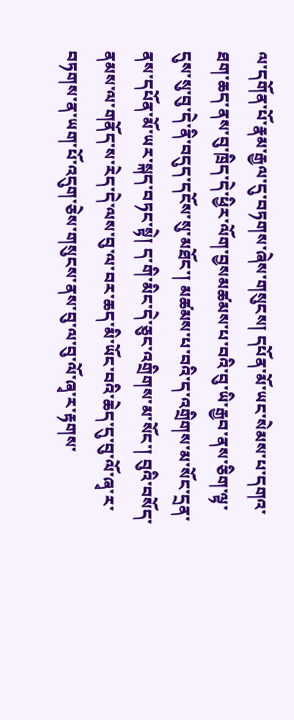ལ་དགོན་པོ་རྣམ་རྒྱལ་དུ་བཏགས་ཞེས་གསུངས། དཔོན་མོ་ཡང་སེམས་པ་དགའ་ཐག་ཆད་ནས་བུ་ཁྲིད་དེ་ཕྱིར་ལོག་བྱསམཚམས་པ་བའི་བུ་ཡི་རྒྱབ་ནས་ཅིག་ལྟ་དུས་སུ་བུ་དེ་ནི་བདུད་དངོས་སུ་མཐོང་། མཚམས་པ་བའི་ད་འགྲིགས་མ་སོང་དྲན་ནས་དཔོན་མོ་ཡར་སྐད་བཏང་སྟེ། ད་གི་མིང་དེ་ཅུང་འགྲིགས་མ་སོང་། བུའི་བསོད་ནམས་ལ་གནོད་ས་རེད་དེ་ལས་བུ་ལ་བར་ཆད་མི་ཡོང་བའི་ཆེད་དུ་བུ་ལོ་ཞྭ་ར་བཏགས་ན་ཡག་པོ་འདུག་ཅེས་གསུངས་ནས་བུ་ལ་བུ་ལོ་ཞྭ་ར་རྟགས་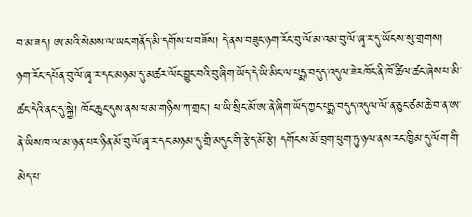བ་མ་ཟད། ཨ་མའི་སེམས་ལ་ཡང་གནོད་མི་དགོས་པ་བཟོས། དེ་ནས་བཟུང་ཉག་རོང་བུ་ལོ་མ་འམ་བུ་ལོ་ཞྭ་ར་དུ་ཡོངས་སུ་གྲགས།
ཉག་རོང་དཔོན་བུ་ལོ་ཞྭ་ར་དང་མཉམ་དུ་མཚར་ལོང་བྱུང་བའི་བུ་ཞིག་ཡོད་དེ་ཡི་མིང་ལ་པདྨ་བདུད་འདུལ་ཟེརཁོང་ནི་ཁོ་ཚིལ་ཚང་ཞེས་པ་མི་ཚང་དེའི་ནང་དུ་སྐྱེ། ཁོང་ཆུང་དུས་ནས་ཕ་མ་གཉིས་ཀ་གྲང་། ཕ་ཡི་སྲིང་མོ་ཨ་ནེ་ཞིག་ཡོད་ཀྱང་པདྨ་བདུད་འདུལ་ལོ་ན་ཅུང་ཙམ་ཆེ་བ་ན་ཨ་ནེ་ཡིས་ཁ་ལ་མ་ཉན་པར་ཉིན་མོ་བུ་ལོ་ཞྭ་ར་དང་མཉམ་དུ་གྲི་མདུང་གི་རྩེད་མོ་རྩེ། དགོངས་མོ་བྲག་ཕུག་ཏུ་ཉལ་ནས་རང་ཁྱིམ་དུ་ལོག་གི་མེད་པ་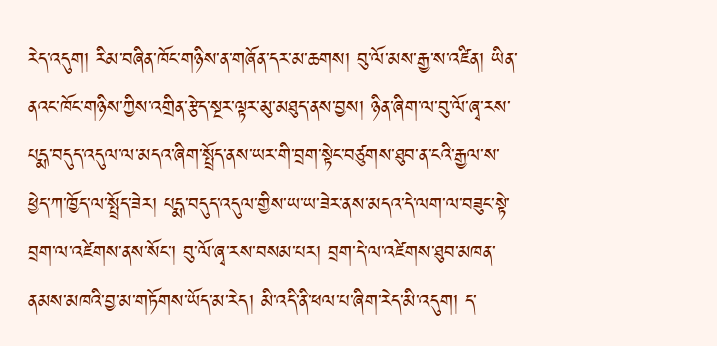རེད་འདུག། རིམ་བཞིན་ཁོང་གཉིས་ན་གཞོན་དར་མ་ཆགས། བུ་ལོ་མས་རྒྱ་ས་འཛིན། ཡིན་ནའང་ཁོང་གཉིས་ཀྱིས་འགྲིན་རྩེད་སྔར་ལྟར་མུ་མཐུད་ནས་བྱས། ཉིན་ཞིག་ལ་བུ་ལོ་ཞྭ་རས་པདྨ་བདུད་འདུལ་ལ་མདའ་ཞིག་སྤྲོད་ནས་ཡར་གི་བྲག་སྟེང་བཙུགས་ཐུབ་ན་ངའི་རྒྱལ་ས་ཕྱེད་ཀ་ཁྱོད་ལ་སྤྲོད་ཟེར། པདྨ་བདུད་འདུལ་གྱིས་ཡ་ཡ་ཟེར་ནས་མདའ་དེ་ལག་ལ་བཟུང་སྟེ་བྲག་ལ་འཛེགས་ནས་སོང་། བུ་ལོ་ཞྭ་རས་བསམ་པར། བྲག་དེ་ལ་འཛེགས་ཐུབ་མཁན་ནམས་མཁའི་བྱ་མ་གཏོགས་ཡོད་མ་རེད། མི་འདི་ནི་ཕལ་པ་ཞིག་རེད་མི་འདུག། ད་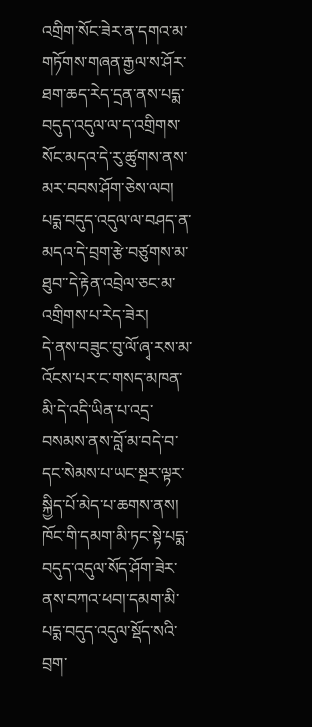འགྲིག་སོང་ཟེར་ན་དགའ་མ་གཏོགས་གཞན་རྒྱལ་ས་ཤོར་ཐག་ཆད་རེད་དྲན་ནས་པདྨ་བདུད་འདུལ་ལ་ད་འགྲིགས་སོང་མདའ་དེ་རུ་ཚུགས་ནས་མར་བབས་ཤོག་ཅེས་ལབ། པདྨ་བདུད་འདུལ་ལ་བཤད་ན་མདའ་དེ་བྲག་རྩེ་བཙུགས་མ་ཐུབ་་དེ་རྟེན་འབྲེལ་ཅང་མ་འགྲིགས་པ་རེད་ཟེར།
དེ་ནས་བཟུང་བུ་ལོ་ཞྭ་རས་མ་འོངས་པར་ང་གསད་མཁན་མི་དེ་འདི་ཡིན་པ་འདྲ་བསམས་ནས་བློ་མ་བདེ་བ་དང་སེམས་པ་ཡང་སྔར་ལྟར་སྐྱིད་པོ་མེད་པ་ཆགས་ནས། ཁོང་གི་དམག་མི་ཏང་སྟེ་པདྨ་བདུད་འདུལ་སོད་ཤོག་ཟེར་ནས་བཀའ་ཕབ།་དམག་མི་པདྨ་བདུད་འདུལ་སྡོད་སའི་བྲག་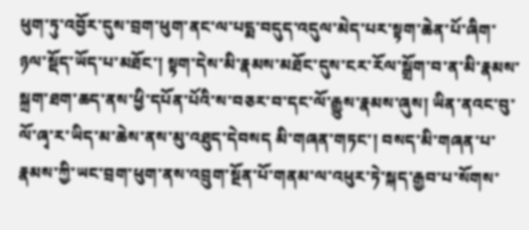ཕུག་ཏུ་འབྱོར་དུས་བྲག་ཕུག་ནང་ལ་པདྨ་བདུད་འདུལ་མེད་པར་སྟག་ཆེན་པོ་ཞིག་ཉལ་སྡོད་ཡོད་པ་མཐོང་། སྟག་དེས་མི་རྣམས་མཐོང་དུས་ངར་རོལ་སྒྲོག་བ་ན་མི་རྣམས་སྐྲག་ཐག་ཆད་ནས་ཕྱི་དཔོན་པོའི་ས་བཅར་བ་དང་ལོ་རྒྱུས་རྣམས་ཞུས། ཡིན་ནའང་བུ་ལོ་ཞྭ་ར་ཡིད་མ་ཆེས་ནས་མུ་འཐུད་དེབསད མི་གཞན་གཏང་། བསད་མི་གཞན་པ་རྣམས་ཀྱི་ཡང་བྲག་ཕུག་ནས་འབྲུག་སྔོན་པོ་གནམ་ལ་འཕུར་ཏེ་སྐད་རྒྱབ་པ་སོགས་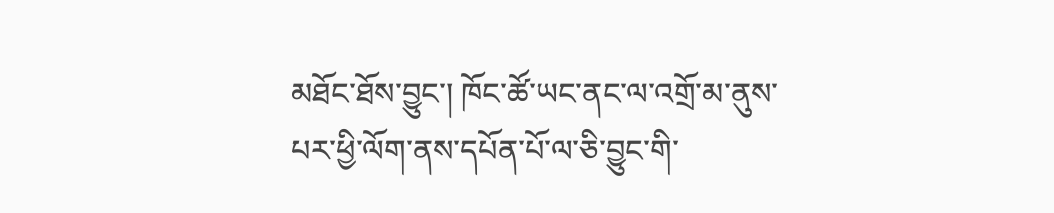མཐོང་ཐོས་བྱུང་། ཁོང་ཚོ་ཡང་ནང་ལ་འགྲོ་མ་ནུས་པར་ཕྱི་ལོག་ནས་དཔོན་པོ་ལ་ཅི་བྱུང་གི་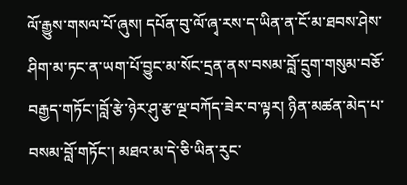ལོ་རྒྱུས་གསལ་པོ་ཞུས། དཔོན་བུ་ལོ་ཞྭ་རས་ད་ཡིན་ན་ངོ་མ་ཐབས་ཤེས་ཤིག་མ་ཏང་ན་ཡག་པོ་བྱུང་མ་སོང་དྲན་ནས་བསམ་བློ་དྲུག་གསུམ་བཅོ་བརྒྱད་གཏོང་།བློ་རྩེ་ཉེར་ཤུ་རྩ་ལྔ་བཀོད་ཟེར་བ་ལྟར། ཉིན་མཚན་མེད་པ་བསམ་བློ་གཏོང་། མཐའ་མ་དེ་ཅི་ཡིན་རུང་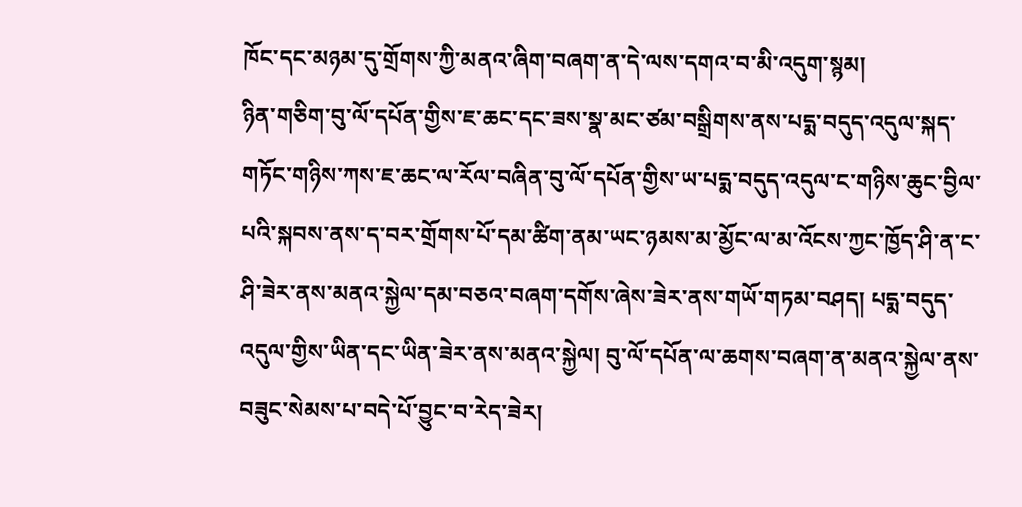ཁོང་དང་མཉམ་དུ་གྲོགས་ཀྱི་མནའ་ཞིག་བཞག་ན་དེ་ལས་དགའ་བ་མི་འདུག་སྙམ།
ཉིན་གཅིག་བུ་ལོ་དཔོན་གྱིས་ཇ་ཆང་དང་ཟས་སྣ་མང་ཙམ་བསྒྲིགས་ནས་པདྨ་བདུད་འདུལ་སྐད་གཏོང་གཉིས་ཀས་ཇ་ཆང་ལ་རོལ་བཞིན་བུ་ལོ་དཔོན་གྱིས་ཡ་པདྨ་བདུད་འདུལ་ང་གཉིས་ཆུང་བྱིལ་པའི་སྐབས་ནས་ད་བར་གྲོགས་པོ་དམ་ཚིག་ནམ་ཡང་ཉམས་མ་མྱོང་ལ་མ་འོངས་ཀྱང་ཁྱོད་ཤི་ན་ང་ཤི་ཟེར་ནས་མནའ་སྐྱེལ་དམ་བཅའ་བཞག་དགོས་ཞེས་ཟེར་ནས་གཡོ་གཏམ་བཤད། པདྨ་བདུད་འདུལ་གྱིས་ཡིན་དང་ཡིན་ཟེར་ནས་མནའ་སྐྱེལ། བུ་ལོ་དཔོན་ལ་ཆགས་བཞག་ན་མནའ་སྐྱེལ་ནས་བཟུང་སེམས་པ་བདེ་པོ་བྱུང་བ་རེད་ཟེར།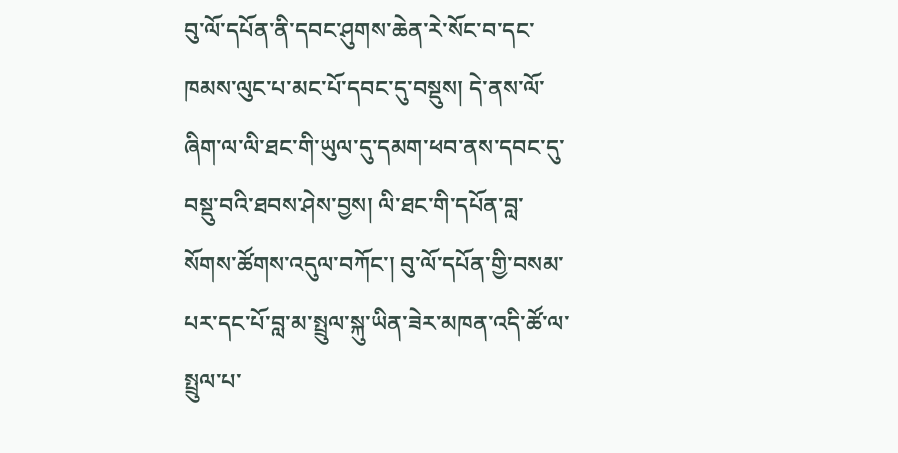བུ་ལོ་དཔོན་ནི་དབང་ཤུགས་ཆེན་རེ་སོང་བ་དང་ཁམས་ལུང་པ་མང་པོ་དབང་དུ་བསྡུས། དེ་ནས་ལོ་ཞིག་ལ་ལི་ཐང་གི་ཡུལ་དུ་དམག་ཕབ་ནས་དབང་དུ་བསྡུ་བའི་ཐབས་ཤེས་བྱས། ལི་ཐང་གི་དཔོན་བླ་སོགས་ཚོགས་འདུལ་བཀོང་། བུ་ལོ་དཔོན་གྱི་བསམ་པར་དང་པོ་བླ་མ་སྤྲུལ་སྐུ་ཡིན་ཟེར་མཁན་འདི་ཚོ་ལ་སྤྲུལ་པ་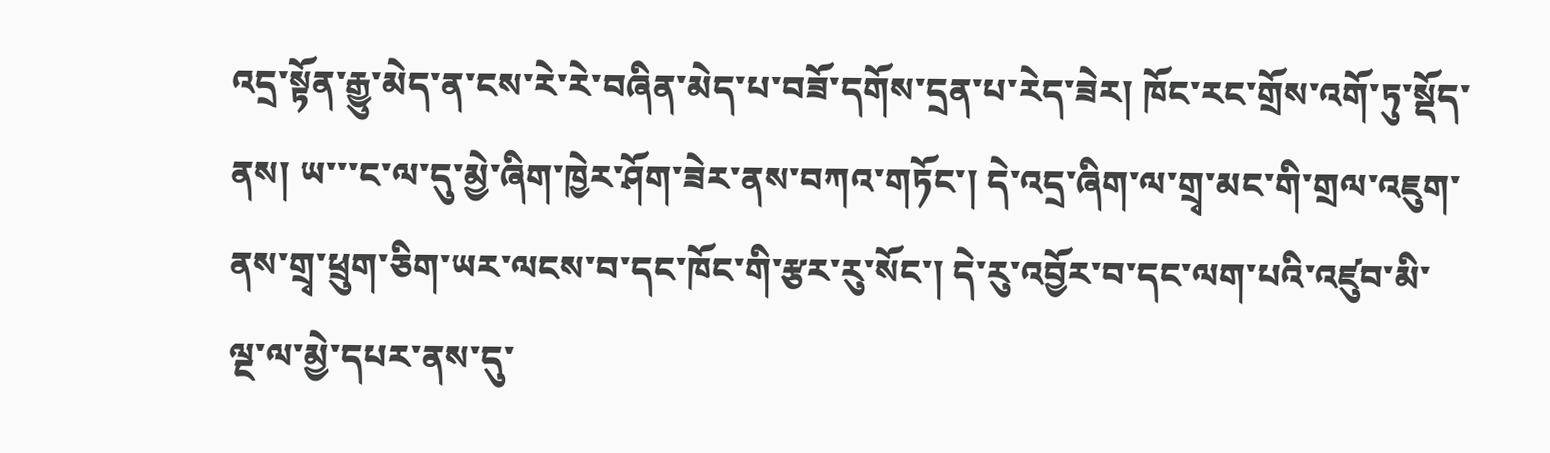འདྲ་སྟོན་རྒྱུ་མེད་ན་ངས་རེ་རེ་བཞིན་མེད་པ་བཟོ་དགོས་དྲན་པ་རེད་ཟེར། ཁོང་རང་གྲོས་འགོ་ཏུ་སྡོད་ནས། ཡ་་་ང་ལ་དུ་མྱེ་ཞིག་ཁྱེར་ཤོག་ཟེར་ནས་བཀའ་གཏོང་། དེ་འདྲ་ཞིག་ལ་གྲྭ་མང་གི་གྲལ་འཇུག་ནས་གྲྭ་ཕྲུག་ཅིག་ཡར་ལངས་བ་དང་ཁོང་གི་རྩར་རུ་སོང་། དེ་རུ་འབྱོར་བ་དང་ལག་པའི་འཛུབ་མི་ལྔ་ལ་མྱེ་དཔར་ནས་དུ་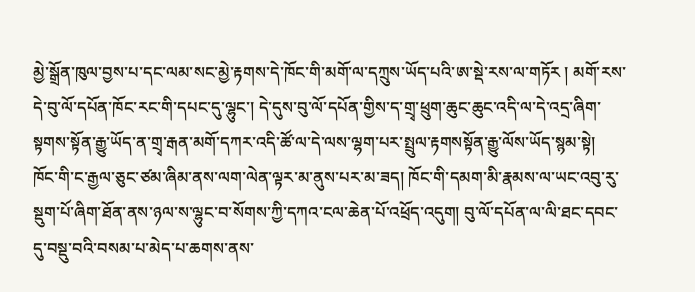མྱེ་སྒྲོན་ཁུལ་བྱས་པ་དང་ལམ་སང་མྱེ་རྟགས་དེ་ཁོང་གི་མགོ་ལ་དཀྲུས་ཡོད་པའི་ཨ་སྡེ་རས་ལ་གཏོར ། མགོ་རས་དེ་བུ་ལོ་དཔོན་ཁོང་རང་གི་དཔང་དུ་ལྷུང་། དེ་དུས་བུ་ལོ་དཔོན་གྱིས་ད་གྲྭ་ཕྲུག་ཆུང་ཆུང་འདི་ལ་དེ་འདྲ་ཞིག་སྟགས་སྟོན་རྒྱུ་ཡོད་ན་གྲྭ་རྒན་མགོ་དཀར་འདི་ཚོ་ལ་དེ་ལས་ལྷག་པར་སྤྲུལ་རྟགསསྟོན་རྒྱུ་ལོས་ཡོད་སྙམ་སྟེ། ཁོང་གི་ང་རྒྱལ་ཅུང་ཙམ་ཞིམ་ནས་ལག་ལེན་ལྟར་མ་ནུས་པར་མ་ཟད། ཁོང་གི་དམག་མི་རྣམས་ལ་ཡང་འབུ་རུ་སྡུག་པོ་ཞིག་ཐོན་ནས་ཉལ་ས་ལྷུང་བ་སོགས་ཀྱི་དཀའ་ངལ་ཆེན་པོ་འཕྲོད་འདུག། བུ་ལོ་དཔོན་ལ་ལི་ཐང་དབང་དུ་བསྡུ་བའི་བསམ་པ་མེད་པ་ཆགས་ནས་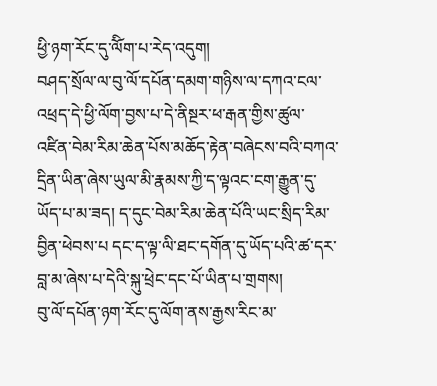ཕྱི་ཉག་རོང་དུ་ལོིག་པ་རེད་འདུག།
བཤད་སྲོལ་ལ་བུ་ལོ་དཔོན་དམག་གཉིས་ལ་དཀའ་ངལ་འཕྲད་དེ་ཕྱི་ལོག་བྱས་པ་དེ་ནིསྔར་ཕ་རྒན་གྱིས་ཚུལ་འཛིན་བེམ་རིམ་ཆེན་པོས་མཆོད་རྟེན་བཞེངས་བའི་བཀའ་དྲིན་ཡིན་ཞེས་ཡུལ་མི་རྣམས་ཀྱི་ད་ལྟའང་ངག་རྒྱུན་དུ་ཡོད་པ་མ་ཟད། ད་དུང་བེམ་རིམ་ཆེན་པོའི་ཡང་སྲིད་རིམ་བྱིན་ཕེབས་པ དང་ད་ལྟ་ལི་ཐང་དགོན་དུ་ཡོད་པའི་ཚ་དར་བླ་མ་ཞེས་པ་དེའི་སྐུ་ཕྲེང་དང་པོ་ཡིན་པ་གྲགས།
བུ་ལོ་དཔོན་ཉག་རོང་དུ་ལོག་ནས་རྒྱས་རིང་མ་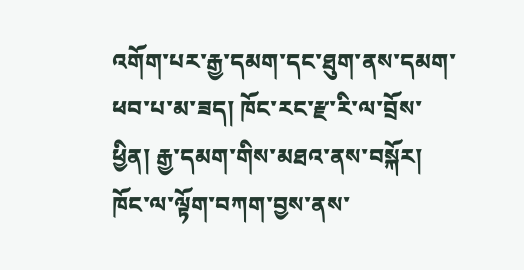འགོག་པར་རྒྱ་དམག་དང་ཐུག་ནས་དམག་ཕབ་པ་མ་ཟད། ཁོང་རང་རྫ་རི་ལ་བྲོས་ཕྱིན། རྒྱ་དམག་གིས་མཐའ་ནས་བསྐོར། ཁོང་ལ་ལྟོག་བཀག་བྱས་ནས་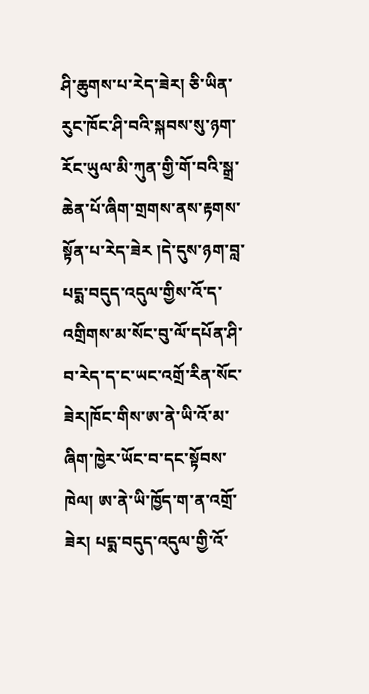ཤི་ཆུགས་པ་རེད་ཟེར། ཅི་ཡིན་རུང་ཁོང་ཤི་བའི་སྐབས་སུ་ཉག་རོང་ཡུལ་མི་ཀུན་གྱི་གོ་བའི་སྒྲ་ཆེན་པོ་ཞིག་གྲགས་ནས་རྟགས་སྟོན་པ་རེད་ཟེར །དེ་དུས་ཉག་བླ་པདྨ་བདུད་འདུལ་གྱིས་འོ་ད་འགྲིགས་མ་སོང་བུ་ལོ་དཔོན་ཤི་བ་རེད་ད་ང་ཡང་འགྲོ་རིན་སོང་ཟེར།ཁོང་གིས་ཨ་ནེ་ཡི་འོ་མ་ཞིག་ཁྱེར་ཡོང་བ་དང་སྟོབས་ཁེལ། ཨ་ནེ་ཡི་ཁྱོད་ག་ན་འགྲོ་ཟེར། པདྨ་བདུད་འདུལ་གྱི་འོ་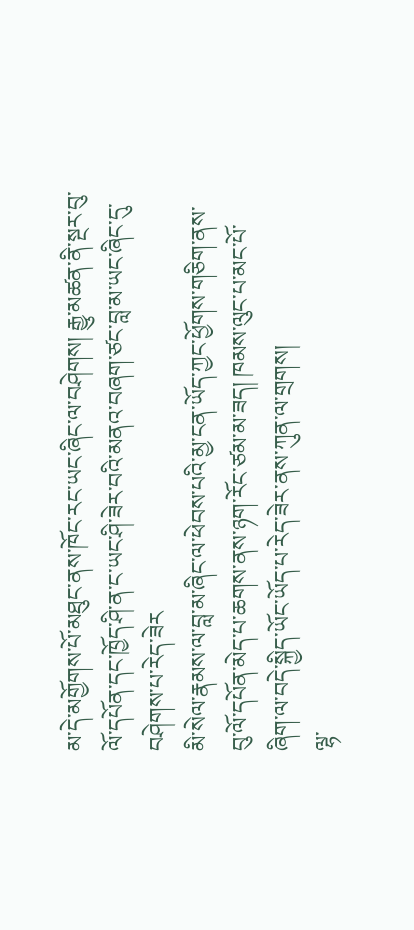མ་དེ་མགྱོགས་པོ་མཐུང་ནས་ཁོང་རང་ཡང་ཞིང་ལ་བཤེགས། རྒྱུ་མཚན་ནི་སྔར་བུ་ལོ་དཔོན་དང་ཁྱོད་ཤི་ན་ང་ཡང་ཤི་ཟེར་བའི་མནའ་བཞག་ཙང་བླ་མ་ཡང་ཞིང་དུ་བཤེགས་པ་རེད་ཟེར
མི་སེལ་རྣམས་ལ་བླ་མ་ཞིང་ལ་ཕེབས་པའི་མྱ་ངན་ཡོད་ཀྱང་ཕྱོགས་གཅིག་ནས་བུ་ལོ་དཔོན་མེད་པ་ཆགས་ནས་ཉག་རོང་ཙམ་མ་ཟད། ཁམས་ལུང་པ་མང་པོ་ཞིག་ལ་བདེ་སྐྱིད་ཡོང་ཡོད་པ་རེད་ཟེར་ནས་ཀུན་ལ་གྲགས།
ལྷ་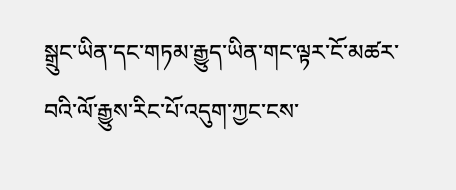སྒྲུང་ཡིན་དང་གཏམ་རྒྱུད་ཡིན་གང་ལྟར་ངོ་མཚར་བའི་ལོ་རྒྱུས་རིང་པོ་འདུག་ཀྱང་ངས་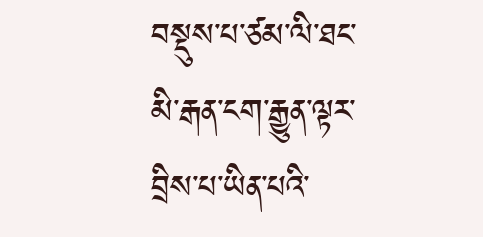བསྡུས་པ་ཙམ་ལི་ཐང་མི་རྒན་ངག་རྒྱུན་ལྟར་བྲིས་པ་ཡིན་པའི་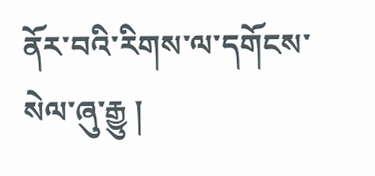ནོར་བའི་རིགས་ལ་དགོངས་སེལ་ཞུ་རྒྱུ །